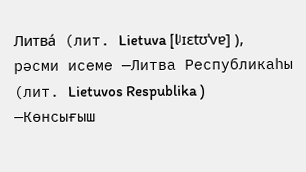Литва́ (лит. Lietuva [lʲɪɛtʊˈvɐ] ), рәсми исеме —Литва Республикаһы (лит. Lietuvos Respublika ) —Көнсығыш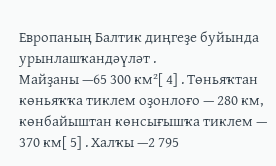Европаның Балтик диңгеҙе буйында урынлашҡандәүләт .
Майҙаны —65 300 км²[ 4] . Төньяҡтан көньяҡҡа тиклем оҙонлоғо — 280 км, көнбайыштан көнсығышҡа тиклем — 370 км[ 5] . Халҡы —2 795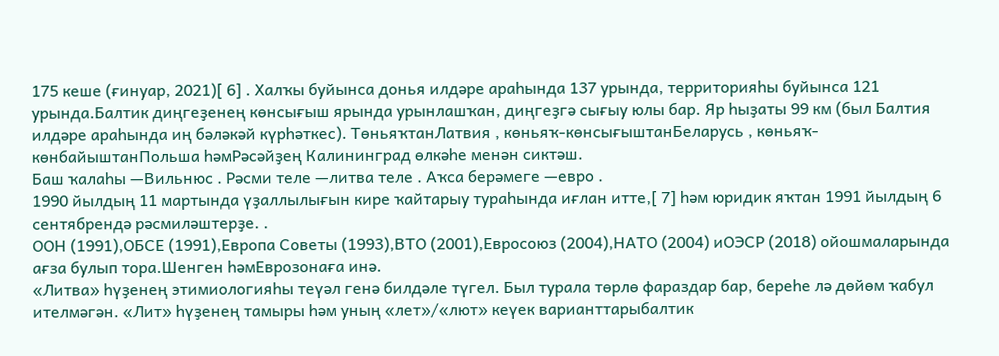175 кеше (ғинуар, 2021)[ 6] . Халҡы буйынса донья илдәре араһында 137 урында, территорияһы буйынса 121 урында.Балтик диңгеҙенең көнсығыш ярында урынлашҡан, диңгеҙгә сығыу юлы бар. Яр һыҙаты 99 км (был Балтия илдәре араһында иң бәләкәй күрһәткес). ТөньяҡтанЛатвия , көньяҡ-көнсығыштанБеларусь , көньяҡ-көнбайыштанПольша һәмРәсәйҙең Калининград өлкәһе менән сиктәш.
Баш ҡалаһы —Вильнюс . Рәсми теле —литва теле . Аҡса берәмеге —евро .
1990 йылдың 11 мартында үҙаллылығын кире ҡайтарыу тураһында иғлан итте,[ 7] һәм юридик яҡтан 1991 йылдың 6 сентябрендә рәсмиләштерҙе. .
ООН (1991),ОБСЕ (1991),Европа Советы (1993),ВТО (2001),Евросоюз (2004),НАТО (2004) иОЭСР (2018) ойошмаларында ағза булып тора.Шенген һәмЕврозонаға инә.
«Литва» һүҙенең этимиологияһы теүәл генә билдәле түгел. Был турала төрлө фараздар бар, береһе лә дөйөм ҡабул ителмәгән. «Лит» һүҙенең тамыры һәм уның «лет»/«лют» кеүек варианттарыбалтик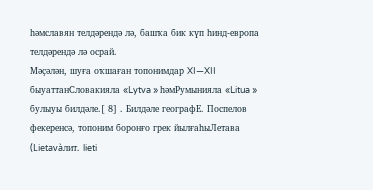һәмславян телдәрендә лә, башҡа бик күп һинд-европа телдәрендә лә осрай.
Мәҫәлән, шуға оҡшаған топонимдар XI—XII быуаттанСловакияла «Lytva » һәмРумынияла «Litua » булыуы билдәле.[ 8] . Билдәле географЕ. Поспелов фекеренсә, топоним боронғо грек йылғаһыЛетава (Lietavàлит. lieti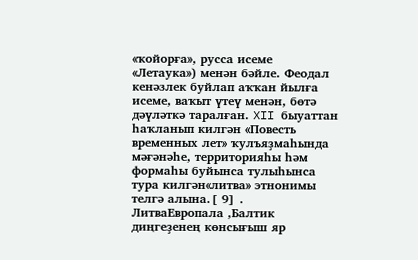«ҡойорға», русса исеме «Летаука») менән бәйле. Феодал кенәзлек буйлап аҡҡан йылға исеме, ваҡыт үтеү менән, бөтә дәүләткә таралған. XII быуаттан һаҡланып килгән «Повесть временных лет» ҡулъяҙмаһында мәғәнәһе, территорияһы һәм формаһы буйынса тулыһынса тура килгән«литва» этнонимы телгә алына.[ 9] .
ЛитваЕвропала ,Балтик диңгеҙенең көнсығыш яр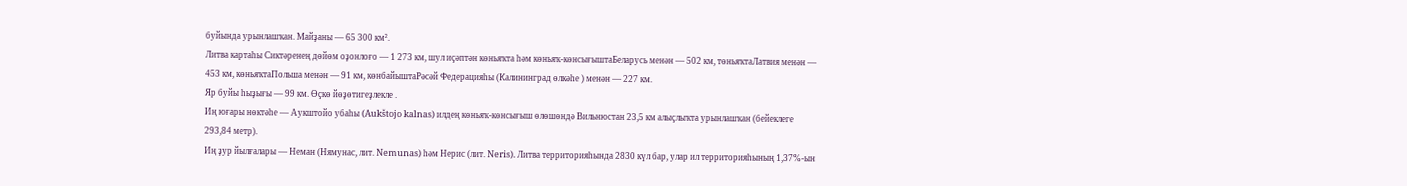буйында урынлашҡан. Майҙаны — 65 300 км².
Литва картаһы Сиктәренең дөйөм оҙонлоғо — 1 273 км, шул иҫәптән көньяҡта һәм көньяҡ-көнсығыштаБеларусь менән — 502 км, төньяҡтаЛатвия менән — 453 км, көньяҡтаПольша менән — 91 км, көнбайыштаРәсәй Федерацияһы (Калининград өлкәһе ) менән — 227 км.
Яр буйы һыҙығы — 99 км. Өҫкө йөҙөтигеҙлекле .
Иң юғары нөктәһе — Аукштойо убаһы (Aukštojo kalnas) илдең көньяҡ-көнсығыш өлөшөндә Вильнюстан 23,5 км алыҫлыҡта урынлашҡан (бейеклеге 293,84 метр).
Иң ҙур йылғалары — Неман (Нямунас, лит. Nemunas) һәм Нерис (лит. Neris). Литва территорияһында 2830 күл бар, улар ил территорияһының 1,37%-ын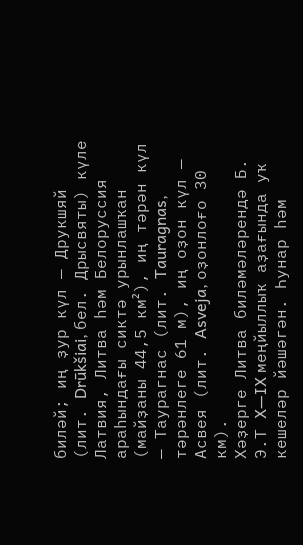биләй; иң ҙур күл — Друкшяй (лит. Drūkšiai, бел. Дрысвяты) күле Латвия, Литва һәм Белоруссия араһындағы сиктә урынлашҡан (майҙаны 44,5 км²), иң тәрән күл — Таурагнас (лит. Tauragnas, тәрәнлеге 61 м), иң оҙон күл — Асвея (лит. Asveja, оҙонлоғо 30 км).
Хәҙерге Литва биләмәләрендә Б. Э.Т X—IX меңйыллыҡ аҙағында уҡ кешеләр йәшәгән. Һунар һәм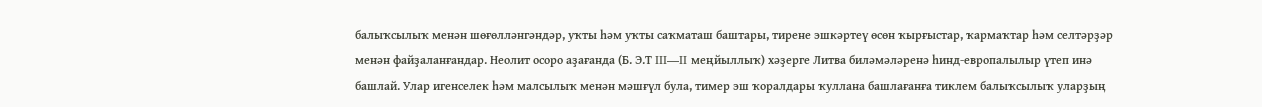балыҡсылыҡ менән шөғөлләнгәндәр, уҡты һәм уҡты саҡматаш баштары, тирене эшкәртеү өсөн ҡырғыстар, ҡармаҡтар һәм селтәрҙәр менән файҙаланғандар. Неолит осоро аҙағанда (Б. Э.Т III—II меңйыллыҡ) хәҙерге Литва биләмәләренә һинд-европалылыр үтеп инә башлай. Улар игенселек һәм малсылыҡ менән мәшғүл була, тимер эш ҡоралдары ҡуллана башлағанға тиклем балыҡсылыҡ уларҙың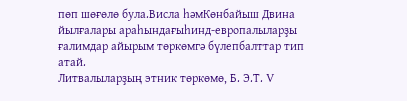пөп шөғөлө була.Висла һәмКөнбайыш Двина йылғалары араһындағыһинд-европалыларҙы ғалимдар айырым төркөмгә бүлепбалттар тип атай.
Литвалыларҙың этник төркөмө, Б. Э.Т. V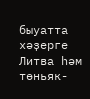быуатта хәҙерге Литва һәм төньяк-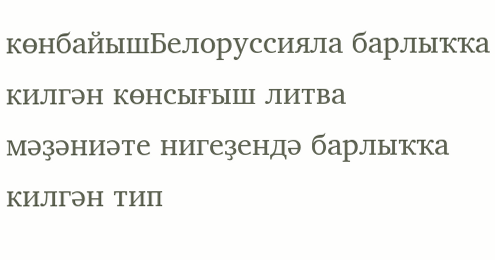көнбайышБелоруссияла барлыҡҡа килгән көнсығыш литва мәҙәниәте нигеҙендә барлыҡҡа килгән тип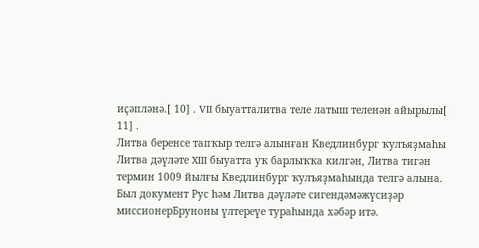иҫәпләнә.[ 10] . VII быуатталитва теле латыш теленән айырылы[ 11] .
Литва беренсе тапҡыр телгә алынған Кведлинбург ҡулъяҙмаһы Литва дәүләте XIII быуатта уҡ барлыҡҡа килгән, Литва тигән термин 1009 йылғы Кведлинбург ҡулъяҙмаһында телгә алына. Был документ Рус һәм Литва дәүләте сигендәмәжүсиҙәр миссионерБруноны үлтереүе тураһында хәбәр итә.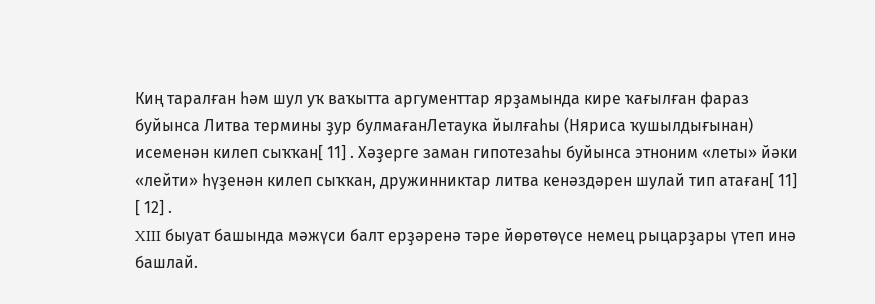Киң таралған һәм шул уҡ ваҡытта аргументтар ярҙамында кире ҡағылған фараз буйынса Литва термины ҙур булмағанЛетаука йылғаһы (Няриса ҡушылдығынан) исеменән килеп сыҡҡан[ 11] . Хәҙерге заман гипотезаһы буйынса этноним «леты» йәки «лейти» һүҙенән килеп сыҡҡан, дружинниктар литва кенәздәрен шулай тип атаған[ 11] [ 12] .
XIII быуат башында мәжүси балт ерҙәренә тәре йөрөтөүсе немец рыцарҙары үтеп инә башлай.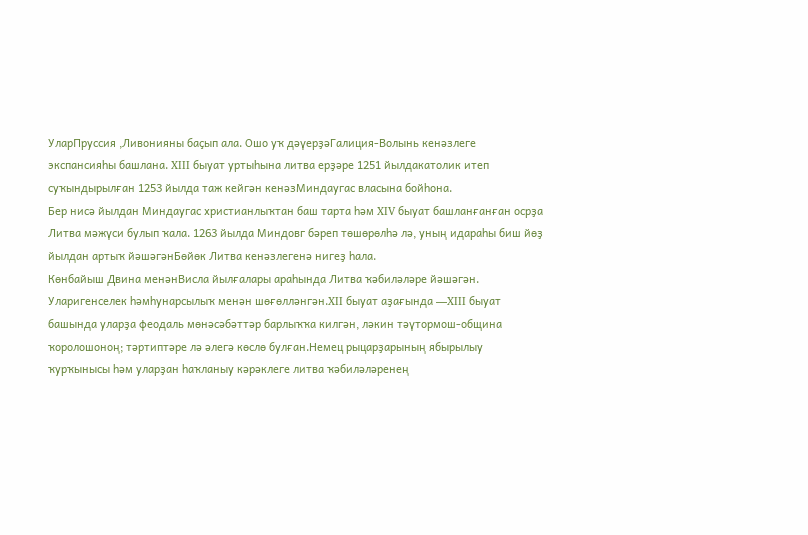УларПруссия ,Ливонияны баҫып ала. Ошо уҡ дәүерҙәГалиция-Волынь кенәзлеге экспансияһы башлана. XIII быуат уртыһына литва ерҙәре 1251 йылдакатолик итеп суҡындырылған 1253 йылда таж кейгән кенәзМиндаугас власына бойһона.
Бер нисә йылдан Миндаугас христианлыҡтан баш тарта һәм XIV быуат башланғанған осрҙа Литва мәжүси булып ҡала. 1263 йылда Миндовг бәреп төшөрөлһә лә, уның идараһы биш йөҙ йылдан артыҡ йәшәгәнБөйөк Литва кенәзлегенә нигеҙ һала.
Көнбайыш Двина менәнВисла йылғалары араһында Литва ҡәбиләләре йәшәгән. Уларигенселек һәмһунарсылыҡ менән шөғөлләнгән.XII быуат аҙағында —XIII быуат башында уларҙа феодаль мөнәсәбәттәр барлыҡҡа килгән, ләкин тәүтормош-община ҡоролошоноң; тәртиптәре лә әлегә көслө булған.Немец рыцарҙарының ябырылыу ҡурҡынысы һәм уларҙан һаҡланыу кәрәклеге литва ҡәбиләләренең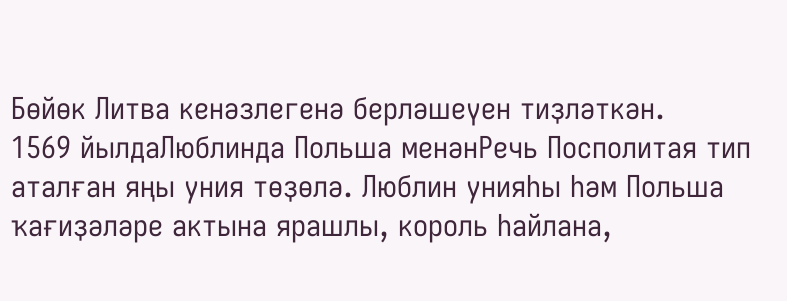Бөйөк Литва кенәзлегенә берләшеүен тиҙләткән.
1569 йылдаЛюблинда Польша менәнРечь Посполитая тип аталған яңы уния төҙөлә. Люблин унияһы һәм Польша ҡағиҙәләре актына ярашлы, король һайлана,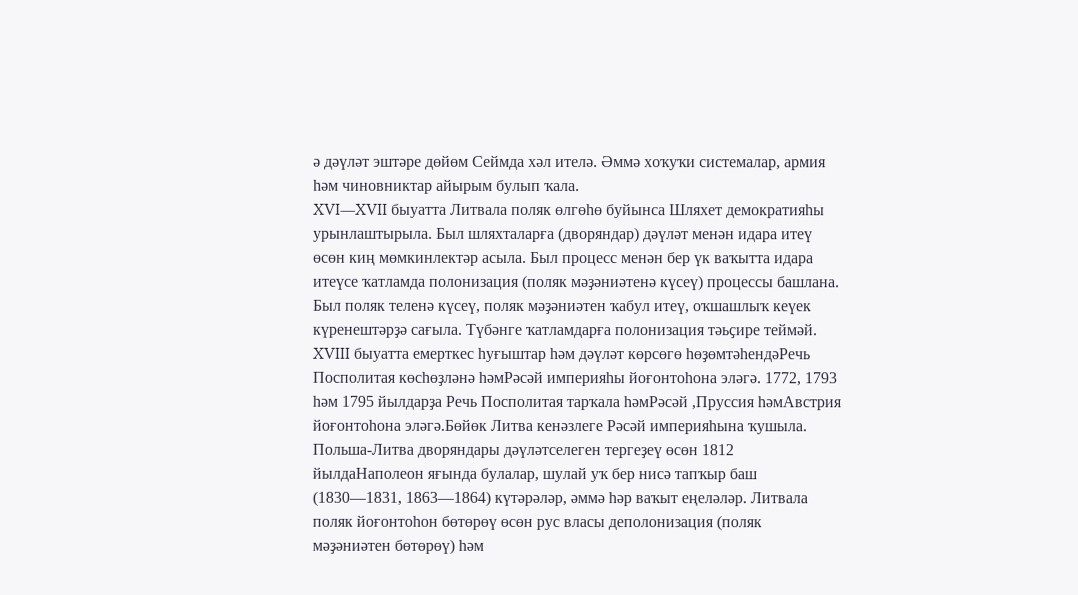ә дәүләт эштәре дөйөм Сеймда хәл ителә. Әммә хоҡуҡи системалар, армия һәм чиновниктар айырым булып ҡала.
XVI—XVII быуатта Литвала поляк өлгөһө буйынса Шляхет демократияһы урынлаштырыла. Был шляхталарға (дворяндар) дәүләт менән идара итеү өсөн киң мөмкинлектәр асыла. Был процесс менән бер үк ваҡытта идара итеүсе ҡатламда полонизация (поляк мәҙәниәтенә күсеү) процессы башлана. Был поляк теленә күсеү, поляк мәҙәниәтен ҡабул итеү, оҡшашлыҡ кеүек күренештәрҙә сағыла. Түбәнге ҡатламдарға полонизация тәьҫире теймәй.
XVIII быуатта емерткес һуғыштар һәм дәүләт көрсөгө һөҙөмтәһендәРечь Посполитая көсһөҙләнә һәмРәсәй империяһы йоғонтоһона эләгә. 1772, 1793 һәм 1795 йылдарҙа Речь Посполитая тарҡала һәмРәсәй ,Пруссия һәмАвстрия йоғонтоһона эләгә.Бөйөк Литва кенәзлеге Рәсәй империяһына ҡушыла.
Польша-Литва дворяндары дәүләтселеген тергеҙеү өсөн 1812 йылдаНаполеон яғында булалар, шулай уҡ бер нисә тапҡыр баш (1830—1831, 1863—1864) күтәрәләр, әммә һәр ваҡыт еңеләләр. Литвала поляк йоғонтоһон бөтөрөү өсөн рус власы деполонизация (поляк мәҙәниәтен бөтөрөү) һәм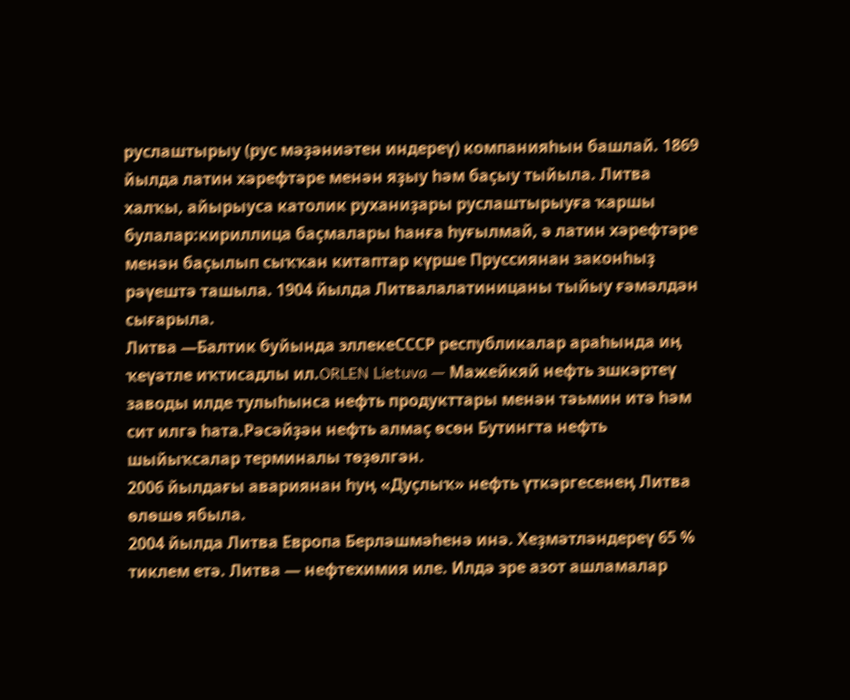руслаштырыу (рус мәҙәниәтен индереү) компанияһын башлай. 1869 йылда латин хәрефтәре менән яҙыу һәм баҫыу тыйыла. Литва халҡы, айырыуса католик руханиҙары руслаштырыуға ҡаршы булалар:кириллица баҫмалары һанға һуғылмай, ә латин хәрефтәре менән баҫылып сыҡҡан китаптар күрше Пруссиянан законһыҙ рәүештә ташыла. 1904 йылда Литвалалатиницаны тыйыу ғәмәлдән сығарыла.
Литва —Балтик буйында эллекеСССР республикалар араһында иӊ ҡеүәтле иҡтисадлы ил.ORLEN Lietuva — Мажейкяй нефть эшкәртеү заводы илде тулыһынса нефть продукттары менән тәьмин итә һәм сит илгә һата.Рәсәйҙән нефть алмаҫ өсөн Бутингта нефть шыйыҡсалар терминалы төҙөлгән.
2006 йылдағы авариянан һуӊ «Дуҫлыҡ» нефть үткәргесенеӊ Литва өлөшө ябыла.
2004 йылда Литва Европа Берләшмәһенә инә. Хеҙмәтләндереү 65 % тиклем етә. Литва — нефтехимия иле. Илдә эре азот ашламалар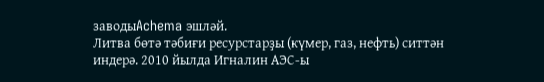заводыAchema эшләй.
Литва бөтә тәбиғи ресурстарҙы (күмер, газ, нефть) ситтән индерә. 2010 йылда Игналин АЭС-ы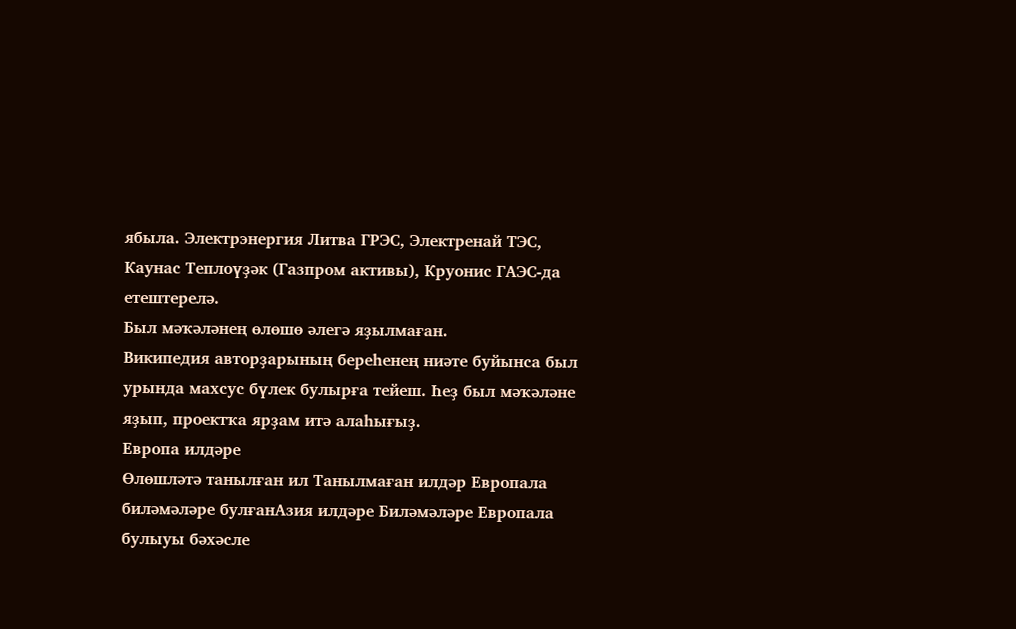ябыла. Электрэнергия Литва ГРЭС, Электренай ТЭС, Каунас Теплоүҙәк (Газпром активы), Круонис ГАЭС-да етештерелә.
Был мәҡәләнең өлөшө әлегә яҙылмаған.
Википедия авторҙарының береһенең ниәте буйынса был урында махсус бүлек булырға тейеш. Һеҙ был мәҡәләне яҙып, проектҡа ярҙам итә алаһығыҙ.
Европа илдәре
Өлөшләтә танылған ил Танылмаған илдәр Европала биләмәләре булғанАзия илдәре Биләмәләре Европала булыуы бәхәсле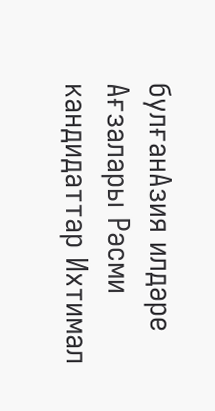булғанАзия илдәре
Ағзалары Рәсми кандидаттар Ихтимал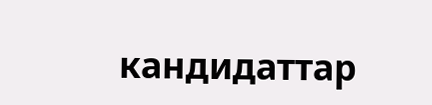кандидаттар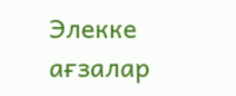Элекке ағзалар